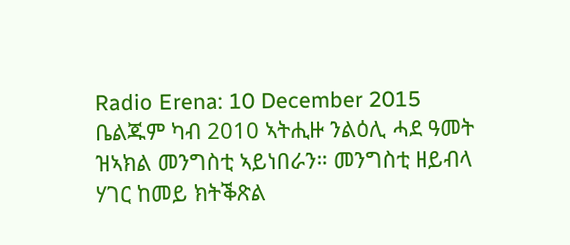Radio Erena: 10 December 2015
ቤልጁም ካብ 2010 ኣትሒዙ ንልዕሊ ሓደ ዓመት ዝኣክል መንግስቲ ኣይነበራን። መንግስቲ ዘይብላ ሃገር ከመይ ክትቕጽል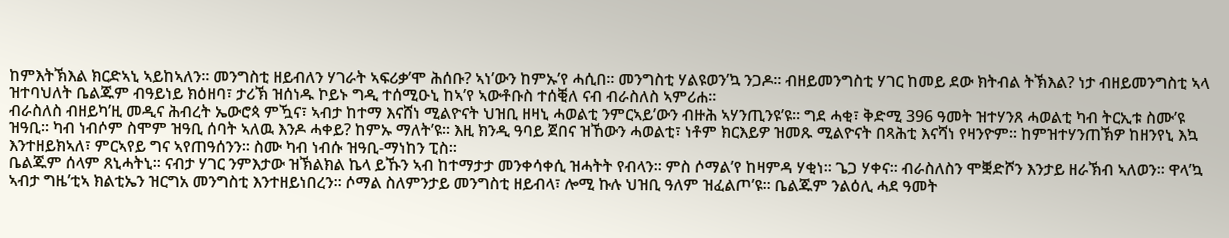ከምእትኽእል ክርድኣኒ ኣይከኣለን። መንግስቲ ዘይብለን ሃገራት ኣፍሪቃ’ሞ ሕሰቡ? ኣነ’ውን ከምኡ’የ ሓሲበ። መንግስቲ ሃልዩወን’ኳ ንጋዶ። ብዘይመንግስቲ ሃገር ከመይ ደው ክትብል ትኽእል? ነታ ብዘይመንግስቲ ኣላ ዝተባህለት ቤልጁም ብዓይነይ ክዕዘባ፣ ታሪኽ ዝሰነዱ ኮይኑ ግዲ ተሰሚዑኒ ከኣ’የ ኣውቶቡስ ተሰቒለ ናብ ብራስለስ ኣምሪሐ።
ብራስለስ ብዘይካ’ዚ መዲና ሕብረት ኤውሮጳ ምዃና፣ ኣብታ ከተማ እናሸነ ሚልዮናት ህዝቢ ዘዛኒ ሓወልቲ ንምርኣይ’ውን ብዙሕ ኣሃንጢንዩ’ዩ። ግደ ሓቂ፣ ቅድሚ 396 ዓመት ዝተሃንጸ ሓወልቲ ካብ ትርኢቱ ስሙ’ዩ ዝዓቢ። ካብ ነብሶም ስሞም ዝዓቢ ሰባት ኣለዉ እንዶ ሓቀይ? ከምኡ ማለት’ዩ። እዚ ክንዲ ዓባይ ጀበና ዝኸውን ሓወልቲ፣ ነቶም ክርእይዎ ዝመጹ ሚልዮናት በጻሕቲ እናሻነ የዛንዮም። ከምዝተሃንጠኽዎ ከዘንየኒ እኳ እንተዘይክኣለ፣ ምርኣየይ ግና ኣየጠዓሰንን። ስሙ ካብ ነብሱ ዝዓቢ-ማነከን ፒስ።
ቤልጁም ሰላም ጸኒሓትኒ። ናብታ ሃገር ንምእታው ዝኽልክል ኬላ ይኹን ኣብ ከተማታታ መንቀሳቀሲ ዝሓትት የብላን። ምስ ሶማል’የ ከዛምዳ ሃቂነ። ጌጋ ሃቀና። ብራስለስን ሞቛድሾን እንታይ ዘራኽብ ኣለወን። ዋላ’ኳ ኣብታ ግዜ’ቲኣ ክልቲኤን ዝርግአ መንግስቲ እንተዘይነበረን። ሶማል ስለምንታይ መንግስቲ ዘይብላ፣ ሎሚ ኩሉ ህዝቢ ዓለም ዝፈልጦ’ዩ። ቤልጁም ንልዕሊ ሓደ ዓመት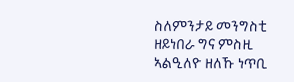ስለምንታይ መንግስቲ ዘይነበራ ግና ምስዚ ኣልዒለዮ ዘለኹ ነጥቢ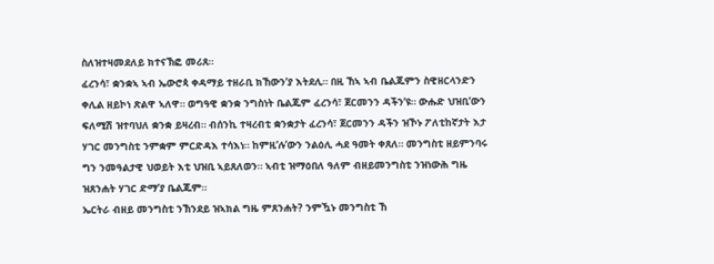ስለዝተዛመደለይ ክተናኽፎ መሪጸ።
ፈረንሳ፣ ቋንቋኣ ኣብ ኤውሮጳ ቀዳማይ ተዘራቢ ክኸውን’ያ እትደሊ። በዚ ኸኣ ኣብ ቤልጁምን ስዊዘርላንድን ቀሊል ዘይኮነ ጽልዋ ኣለዋ። ወግዓዊ ቋንቋ ንግስነት ቤልጁም ፈረንሳ፣ ጀርመንን ዳችን’ዩ። ውሑድ ህዝቢ’ውን ፍለሚሽ ዝተባህለ ቋንቋ ይዛረብ። ብሰንኪ ተዛረብቲ ቋንቋታት ፈረንሳ፣ ጀርመንን ዳችን ዝኾኑ ፖለቲከኛታት እታ ሃገር መንግስቲ ንምቋም ምርድዳእ ተሳእነ። ከምዚ’ሉ’ውን ንልዕሊ ሓደ ዓመት ቀጸለ። መንግስቲ ዘይምንባሩ ግን ንመዓልታዊ ህወይት እቲ ህዝቢ ኣይጸለወን። ኣብቲ ዝማዕበለ ዓለም ብዘይመንግስቲ ንዝነውሕ ግዜ ዝጸንሐት ሃገር ድማ’ያ ቤልጁም።
ኤርትራ ብዘይ መንግስቲ ንኽንደይ ዝኣክል ግዜ ምጸንሐት? ንምዃኑ መንግስቲ ኸ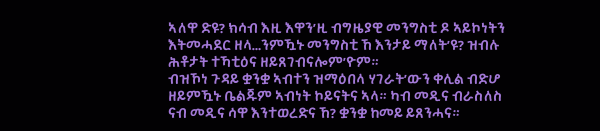ኣለዋ ድዩ? ክሳብ እዚ እዋን’ዚ ብግዜያዊ መንግስቲ ዶ ኣይኮነትን እትመሓደር ዘላ…ንምዃኑ መንግስቲ ኸ እንታይ ማለት’ዩ? ዝብሉ ሕቶታት ተኻቲዕና ዘይጸገብናሎም’ዮም።
ብዝኾነ ጉዳይ ቋንቋ ኣብተን ዝማዕበላ ሃገራት’ውን ቀሊል ብድሆ ዘይምዃኑ ቤልጁም ኣብነት ኮይናትና ኣላ። ካብ መዲና ብራስለስ ናብ መዲና ሳዋ እንተወረድና ኸ? ቋንቋ ከመይ ይጸንሓና።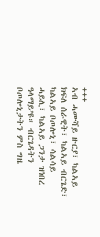+++
ኣብ ሓሙሻይ ዙርያ፣ ካልኣይ ክፍለ ሰራዊት፣ ካልኣይ ብርጌድ፣ ካልኣይ ቦጦሎኒ፣ ሳልሳይ ሓይሊ፣ ካልኣይ ጋንታ ዝነበረ ዓላማይ’ዩ። ብርጌዳትን ቦጦሎኒታትን ምስ ግዜ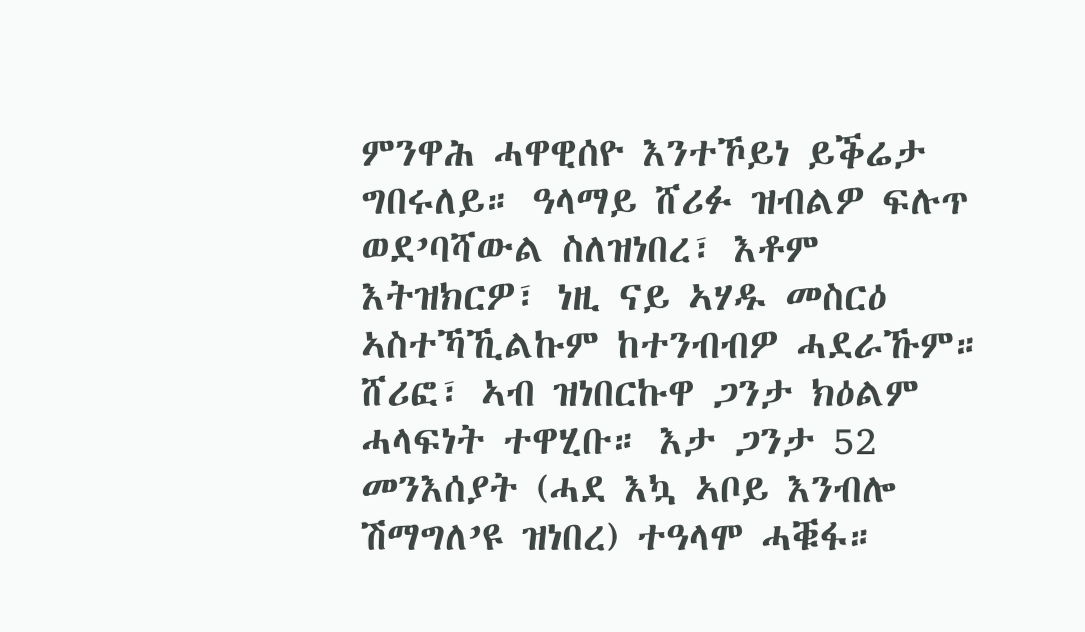ምንዋሕ ሓዋዊሰዮ እንተኾይነ ይቕሬታ ግበሩለይ። ዓላማይ ሸሪፉ ዝብልዎ ፍሉጥ ወደ’ባሻውል ስለዝነበረ፣ እቶም እትዝክርዎ፣ ነዚ ናይ ኣሃዱ መስርዕ ኣስተኻኺልኩም ከተንብብዎ ሓደራኹም። ሸሪፎ፣ ኣብ ዝነበርኩዋ ጋንታ ክዕልም ሓላፍነት ተዋሂቡ። እታ ጋንታ 52 መንእሰያት (ሓደ እኳ ኣቦይ እንብሎ ሽማግለ’ዩ ዝነበረ) ተዓላሞ ሓቑፋ።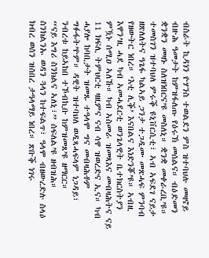ብስራት ኪዳነን ዮሃንስ ተወልደን ምስ ዝተባህሉ መዛኖይ ብዙሕ ዓመታት ከምዝፋለጡ የዕሩኽ መሰልና። ብዕድመን ቋንቋን መዛኑ ስለዝነበርና’ዩ መስለኒ። ቋንቋ መቀራረቢ’ዩ። ተመስገን ዝተባህለ ምሩቕ ዩኒቨርሲቲ፣ ኣብ ኣፍደገ ናይታ ዘጽለለትና ዓጌፋ ካልኣይ ጋንታ ተጋዲሙ መጽሓፍ ምንባብ የዘውትር ነበረ። ‘እቲ ሊቕ’ እናበልና እነድንቖ’ዩ። ኣብዚ እዋን’ዚ ሓደ ካብ ኣመሓደርቲ ወንጌላዊት ቤተክርስትያን ምዃኑ ሰሚዐ ኣለኹ። ካብ ኣስመራ ዝመጻእና መብዛሕትና ናይ 11 ክፍሊ ትምህርቲ ዛዚምና ናብ ሳዋ ዝወረድና ኢና። ካብ ሓያሎ ከባቢታት ዝመጹ ተዓላሞ ግና መብዛሕቶም ግፉፋት’ዮም። ዳዊት ዝተባህለ ወዲጻሓፍላም ነጋዳይ፣ ንብረቱ ከይኣከበ ተኾብኪቡ ከምዝመጸ’ዩ ዘማርር።
“ናይ እግሪ ስንክልና ኣለኒ፣” ሰፍለል’ዩ ዘብዝሕ።
ስንክልንኡ ወዳን ጓላን ከተፍልጥ፣ ዓላሞ ብዘውረድሉ ስላዕ ክብረ ወሰን ዝሰበረ ታዓላማይ ነበረ። ጽቡቕ ነገሩ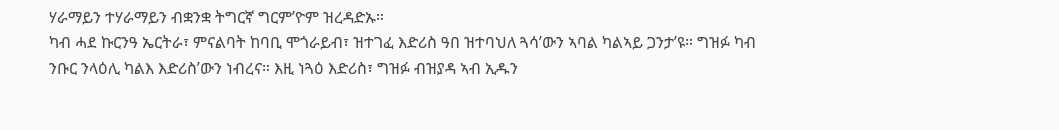ሃራማይን ተሃራማይን ብቋንቋ ትግርኛ ግርም’ዮም ዝረዳድኡ።
ካብ ሓደ ኩርንዓ ኤርትራ፣ ምናልባት ከባቢ ሞጎራይብ፣ ዝተገፈ እድሪስ ዓበ ዝተባህለ ጓሳ’ውን ኣባል ካልኣይ ጋንታ’ዩ። ግዝፉ ካብ ንቡር ንላዕሊ ካልእ እድሪስ’ውን ነብረና። እዚ ነጓዕ እድሪስ፣ ግዝፉ ብዝያዳ ኣብ ኢዱን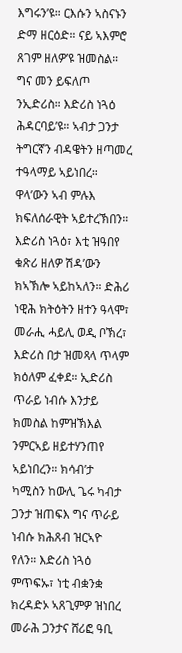እግሩን’ዩ። ርእሱን ኣስናኑን ድማ ዘርዕድ። ናይ ኣእምሮ ጸገም ዘለዎ’ዩ ዝመስል። ግና መን ይፍለጦ ንኢድሪስ። እድሪስ ነጓዕ ሕዳርባይ’ዩ። ኣብታ ጋንታ ትግርኛን ብዳዌትን ዘጣመረ ተዓላማይ ኣይነበረ። ዋላ’ውን ኣብ ምሉእ ክፍለሰራዊት ኣይተረኽበን። እድሪስ ነጓዕ፣ እቲ ዝዓበየ ቁጽሪ ዘለዎ ሽዳ’ውን ክኣኽሎ ኣይከኣለን። ድሕሪ ነዊሕ ክትዕትን ዘተን ዓላሞ፣ መራሒ ሓይሊ ወዲ ቦኽረ፣ እድሪስ በታ ዝመጻላ ጥላም ክዕለም ፈቀደ። ኢድሪስ ጥራይ ነብሱ እንታይ ክመስል ከምዝኽእል ንምርኣይ ዘይተሃንጠየ ኣይነበረን። ክሳብ’ታ ካሚስን ከውሊ ጌሩ ካብታ ጋንታ ዝጠፍእ ግና ጥራይ ነብሱ ክሕጸብ ዝርኣዮ የለን። እድሪስ ነጓዕ ምጥፍኡ፣ ነቲ ብቋንቋ ክረዳድኦ ኣጸጊምዎ ዝነበረ መራሕ ጋንታና ሸሪፎ ዓቢ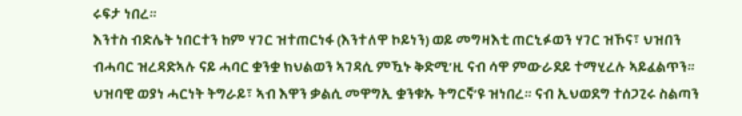ሩፍታ ነበረ።
እንተስ ብድሌት ነበርተን ከም ሃገር ዝተጠርነፋ (እንተለዋ ኮይነን) ወይ መግዛእቲ ጠርኒፉወን ሃገር ዝኾና፣ ህዝበን ብሓባር ዝረዳድኣሉ ናይ ሓባር ቋንቋ ክህልወን ኣገዳሲ ምዃኑ ቅድሚ’ዚ ናብ ሳዋ ምውራደይ ተማሂረሉ ኣይፈልጥን። ህዝባዊ ወያነ ሓርነት ትግራይ፣ ኣብ እዋን ቃልሲ መዋግኢ ቋንቁኡ ትግርኛ’ዩ ዝነበረ። ናብ ኢህወደግ ተሰጋጊሩ ስልጣን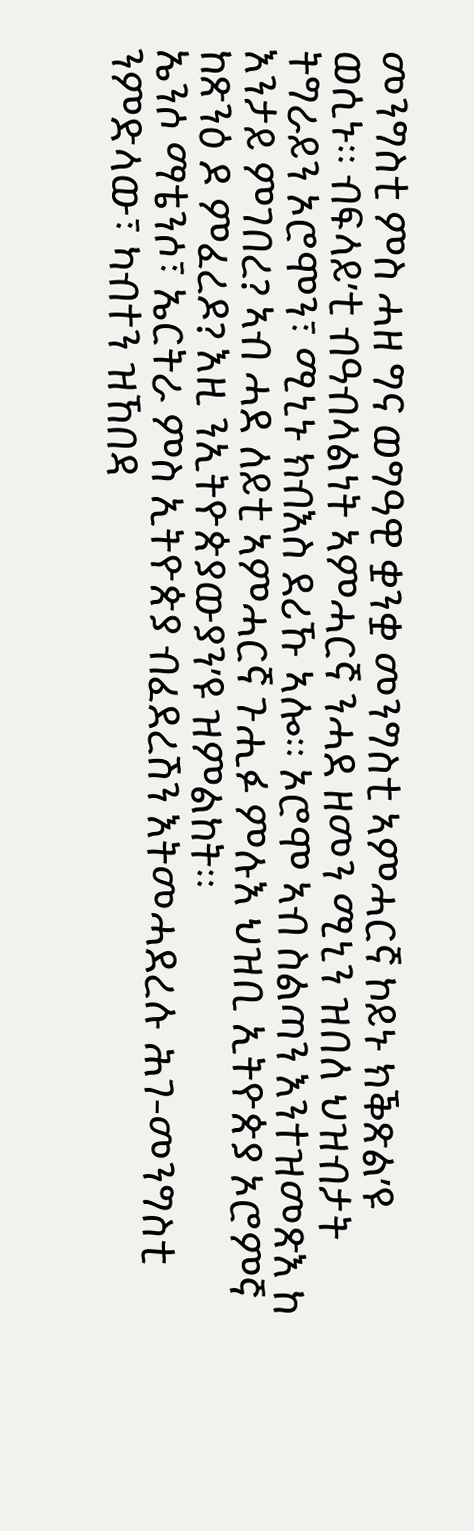መንግስቲ ምስ ሓዘ ግና ወግዓዊ ቋንቋ መንግስቲ ኣምሓርኛ ኮይኑ ክቕጽል’ዩ ወሲኑ። ብፍላይ’ቲ ብዓብላልነት ኣምሓርኛ ንሓደ ዘመን ሚኒን ዝበለ ህዝብታት ትግራይን ኦሮሞን፣ ሚኒኑ ክብእስ ደሪኹ ኣሎ። ኦሮሞ ኣብ ስልጣን እንተዝመጽእ ከ እንታይ ምገበረ? ኣብ ሓደ ለይቲ ኣምሓርኛ ጉሒፉ ምሉእ ህዝቢ ኢትዮጵያ ኦሮምኛ ከጽንዕ ዶ ምፈረዶ? እዚ ንኢትዮጵያውያን’ዩ ዝምልከት።
ኤንሶ ማቴንሶ፣ ኤርትራ ምስ ኢትዮጵያ ብፈደረሽን እትመሓደረሉ ሕገ-መንግስቲ ንምድላው፣ ካብተን ዝኸበዳ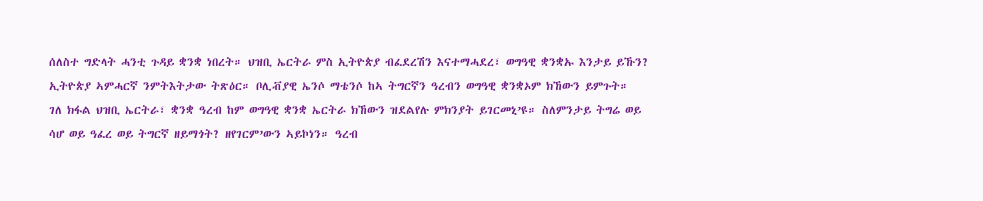ሰለስተ ግድላት ሓንቲ ጉዳይ ቋንቋ ነበረት። ህዝቢ ኤርትራ ምስ ኢትዮጵያ ብፈደረሽን እናተማሓደረ፣ ወግዓዊ ቋንቋኡ እንታይ ይኹን? ኢትዮጵያ ኣምሓርኛ ንምትእትታው ትጽዕር። ቦሊቭያዊ ኤንሶ ማቴንሶ ከኣ ትግርኛን ዓረብን ወግዓዊ ቋንቋኦም ክኸውን ይምጉት።
ገለ ክፋል ህዝቢ ኤርትራ፣ ቋንቋ ዓረብ ከም ወግዓዊ ቋንቋ ኤርትራ ክኸውን ዝደልየሉ ምክንያት ይገርመኒ’ዩ። ስለምንታይ ትግሬ ወይ ሳሆ ወይ ዓፈረ ወይ ትግርኛ ዘይማጎት? ዘየገርም’ውን ኣይኮነን። ዓረብ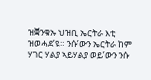ዝቛንቁኡ ህዝቢ ኤርትራ እቲ ዝወሓደ’ዩ። ንሱ’ውን ኤርትራ ከም ሃገር ሃልያ ኣይሃልያ ወይ’ውን ንሱ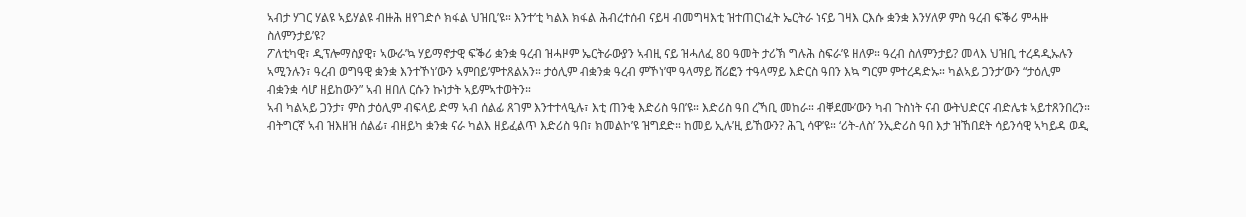ኣብታ ሃገር ሃልዩ ኣይሃልዩ ብዙሕ ዘየገድሶ ክፋል ህዝቢ’ዩ። እንተ’ቲ ካልእ ክፋል ሕብረተሰብ ናይዛ ብመግዛእቲ ዝተጠርነፈት ኤርትራ ነናይ ገዛእ ርእሱ ቋንቋ እንሃለዎ ምስ ዓረብ ፍቕሪ ምሓዙ ስለምንታይ’ዩ?
ፖለቲካዊ፣ ዲፕሎማስያዊ፣ ኣውራ’ኳ ሃይማኖታዊ ፍቕሪ ቋንቋ ዓረብ ዝሓዞም ኤርትራውያን ኣብዚ ናይ ዝሓለፈ 80 ዓመት ታሪኽ ግሉሕ ስፍራ’ዩ ዘለዎ። ዓረብ ስለምንታይ? መላእ ህዝቢ ተረዳዲኡሉን ኣሚንሉን፣ ዓረብ ወግዓዊ ቋንቋ እንተኾነ’ውን ኣምበይ’ምተጸልአን። ታዕሊም ብቋንቋ ዓረብ ምኾነ’ሞ ዓላማይ ሸሪፎን ተዓላማይ እድርስ ዓበን እኳ ግርም ምተረዳድኡ። ካልኣይ ጋንታ’ውን “ታዕሊም ብቋንቋ ሳሆ ዘይከውን” ኣብ ዘበለ ርሱን ኩነታት ኣይምኣተወትን።
ኣብ ካልኣይ ጋንታ፣ ምስ ታዕሊም ብፍላይ ድማ ኣብ ሰልፊ ጸገም እንተተላዒሉ፣ እቲ ጠንቂ እድሪስ ዓበ’ዩ። እድሪስ ዓበ ረኻቢ መከራ። ብቐደሙ’ውን ካብ ጉስነት ናብ ውትህድርና ብድሌቱ ኣይተጸንበረን። ብትግርኛ ኣብ ዝእዘዝ ሰልፊ፣ ብዘይካ ቋንቋ ናራ ካልእ ዘይፈልጥ እድሪስ ዓበ፣ ክመልኮ’ዩ ዝግደድ። ከመይ ኢሉ’ዚ ይኸውን? ሕጊ ሳዋ’ዩ። ‘ሪት-ለስ’ ንኢድሪስ ዓበ እታ ዝኸበደት ሳይንሳዊ ኣካይዳ ወዲ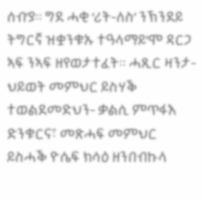ሰብ’ያ። ግደ ሓቂ ‘ሪት-ለስ’ ንኽንደይ ትግርኛ ዝቋንቁኡ ተዓላማይ’ሞ ዳርጋ ኣፍ ንኣፍ ዘየወታተፈት። ሓጺር ዛንታ- ህይወት መምህር ይስሃቕ ተወልደመድህን- ቃልሲ ምጥፋእ ድንቁርና፣ መጽሓፍ መምህር ይስሓቕ ዮሴፍ ክሳዕ ዘንበብኩላ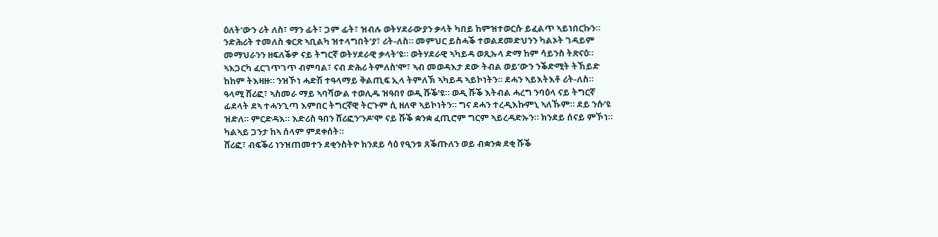ዕለት’ውን ሪት ለስ፣ ማን ፊት፣ ጋም ፊት፣ ዝብሉ ወትሃደራውያን ቃላት ካበይ ከምዝተወርሱ ይፈልጥ ኣይነበርኩን።
ንድሕሪት ተመለስ ቁርጽ ኣቢልካ ዝተላግበት’ያ፣ ሪት-ለስ። መምህር ይስሓቕ ተወልደመድህንን ካልኦት ገዳይም መማህራንን ዘፍለቕዎ ናይ ትግርኛ ወትሃደራዊ ቃላት’ዩ። ወትሃደራዊ ኣካይዳ ወጺኡላ ድማ ከም ሳይንስ ትጽናዕ። ኣእጋርካ ፈርገጥገጥ ብምባል፣ ናብ ድሕሪ ትምለስ’ሞ፣ ኣብ መወዳእታ ደው ትብል ወይ’ውን ንቕድሚት ትኸይድ ከከም ትእዛዙ። ንዝኾነ ሓድሽ ተዓላማይ ቅልጢፍ ኢላ ትምለኽ ኣካይዳ ኣይኮነትን። ደሓን ኣይእትእቶ ሪት-ለስ።
ዓላሚ ሸሪፎ፣ ኣስመራ ማይ ኣባሻውል ተወሊዱ ዝዓበየ ወዲ ሹቕ’ዩ። ወዲ ሹቕ እትብል ሓረግ ንባዕላ ናይ ትግርኛ ፊደላት ደኣ ተሓንጊጣ እምበር ትግርኛዊ ትርጉም ሲ ዘለዋ ኣይኮነትን። ግና ደሓን ተረዲእኩምኒ ኣለኹም። ደይ ንሱ’ዩ ዝድለ። ምርድዳእ። እድሪስ ዓበን ሸሪፎን’ንዶ’ሞ ናይ ሹቕ ቋንቋ ፈጢሮም ግርም ኣይረዳድኡን። ክንደይ ሰናይ ምኾነ። ካልኣይ ጋንታ ከኣ ሰላም ምደቀሰት።
ሸሪፎ፣ ብፍቕሪ ነንዝጠመተን ደቂንስትዮ ክንደይ ሳዕ የዒንቱ ጸቕጡለን ወይ ብቋንቋ ደቂ ሹቕ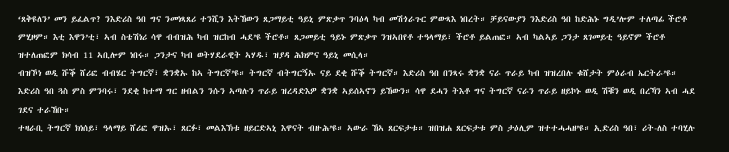‘ጸቅዩለን’ መን ይፈልጥ? ንእድሪስ ዓበ ግና ንመነጻጸሪ ተንሺን እትኸውን ጸጋማይቲ ዓይኒ ምጽቃጥ ንባዕላ ካብ መሽጎራጉር ምውጻእ ነበረት። ቻይናውያን ንእድሪስ ዓበ ከድሕኑ ግዲ’ሎም ተለጣፊ ችሮቶ ምሂዞም። እቲ እዋን’ቲ፣ ኣብ ስቴሽነሪ ሳዋ ብብዝሕ ካብ ዝርከብ ሓደ’ዩ ችሮቶ። ጸጋመይቲ ዓይኑ ምጽቃጥ ንዝኣበየቶ ተዓላማይ፣ ችሮቶ ይልጠፎ። ኣብ ካልኣይ ጋንታ ጸገመይቲ ዓይኖም ችሮቶ ዝተለጠፎም ክሳብ 11 ኣቢሎም ነበሩ። ጋንታና ካብ ወትሃደራዊት ኣሃዱ፣ ዝያዳ ሕክምና ዓይኒ መሲላ።
ብዝኾነ ወዲ ሹቕ ሸሪፎ ብብሄር ትግርኛ፣ ቋንቋኡ ከኣ ትግርኛ’ዩ። ትግርኛ ብትግርኝኡ ናይ ደቂ ሹቕ ትግርኛ። እድሪስ ዓበ በንጻሩ ቋንቋ ናራ ጥራይ ካብ ዝዝረበሉ ቁሸታት ምዕራብ ኤርትራ’ዩ። እድሪስ ዓበ ጓስ ምስ ምንባሩ፣ ንደቂ ከተማ ግር ዘብልን ንሱን ኣጣሉን ጥራይ ዝረዳድእዎ ቋንቋ ኣይሰኣኖን ይኸውን። ሳዋ ደሓን ትእቶ ግና ትግርኛ ናራን ጥራይ ዘይኮኑ ወዲ ሽቑን ወዲ በረኻን ኣብ ሓደ ገደና ተራኸቡ።
ተዛራቢ ትግርኛ ክነሰይ፣ ዓላማይ ሸሪፎ ዋዝኡ፣ ጸርፉ፣ መልእኽቱ ዘይርድኣኒ እዋናት ብዙሕ’ዩ። ኣውራ ኸኣ ጸርፍታቱ። ዝበዝሐ ጸርፍታቱ ምስ ታዕሊም ዝተተሓሓዘ’ዩ። ኢድሪስ ዓበ፣ ሪት-ለስ ተባሂሉ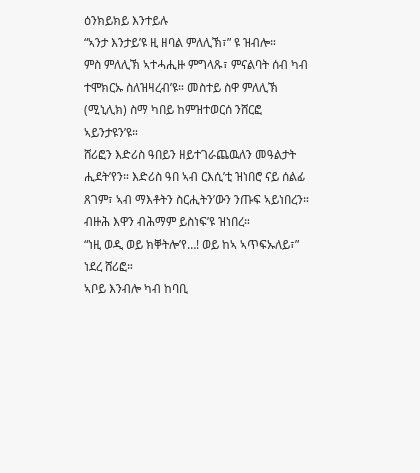ዕንክይክይ እንተይሉ
“ኣንታ እንታይ’ዩ ዚ ዘባል ምለሊኽ፣” ዩ ዝብሎ።
ምስ ምለሊኽ ኣተሓሒዙ ምግላጹ፣ ምናልባት ሰብ ካብ ተሞክርኡ ስለዝዛረብ’ዩ። መስተይ ስዋ ምለሊኽ (ሚኒሊክ) ስማ ካበይ ከምዝተወርሰ ንሸርፎ ኣይንታዩን’ዩ።
ሸሪፎን እድሪስ ዓበይን ዘይተገራጨዉለን መዓልታት ሒደት’የን። እድሪስ ዓበ ኣብ ርእሲ’ቲ ዝነበሮ ናይ ሰልፊ ጸገም፣ ኣብ ማእቶትን ስርሒትን’ውን ንጡፍ ኣይነበረን። ብዙሕ እዋን ብሕማም ይስነፍ’ዩ ዝነበረ።
“ነዚ ወዲ ወይ ክቐትሎ’የ…! ወይ ከኣ ኣጥፍኡለይ፣” ነደረ ሸሪፎ።
ኣቦይ እንብሎ ካብ ከባቢ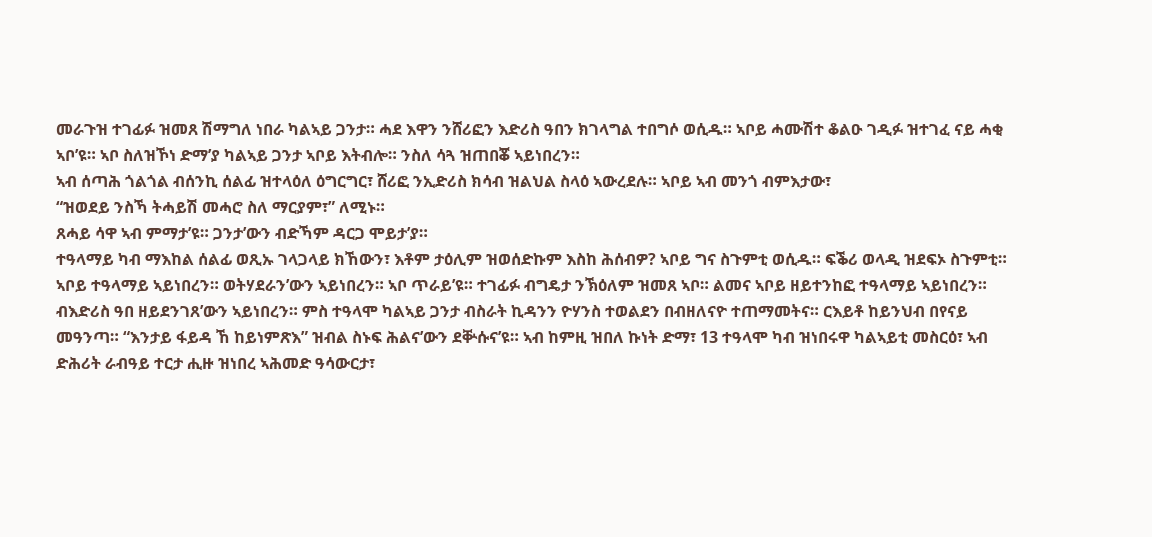መራጉዝ ተገፊፉ ዝመጸ ሽማግለ ነበራ ካልኣይ ጋንታ። ሓደ እዋን ንሸሪፎን እድሪስ ዓበን ክገላግል ተበግሶ ወሲዱ። ኣቦይ ሓሙሽተ ቆልዑ ገዲፉ ዝተገፈ ናይ ሓቂ ኣቦ’ዩ። ኣቦ ስለዝኾነ ድማ’ያ ካልኣይ ጋንታ ኣቦይ እትብሎ። ንስለ ሳጓ ዝጠበቖ ኣይነበረን።
ኣብ ሰጣሕ ጎልጎል ብሰንኪ ሰልፊ ዝተላዕለ ዕግርግር፣ ሸሪፎ ንኢድሪስ ክሳብ ዝልህል ስላዕ ኣውረደሉ። ኣቦይ ኣብ መንጎ ብምእታው፣
“ዝወደይ ንስኻ ትሓይሽ መሓሮ ስለ ማርያም፣” ለሚኑ።
ጸሓይ ሳዋ ኣብ ምማታ’ዩ። ጋንታ’ውን ብድኻም ዳርጋ ሞይታ’ያ።
ተዓላማይ ካብ ማእከል ሰልፊ ወጺኡ ገላጋላይ ክኸውን፣ እቶም ታዕሊም ዝወሰድኩም እስከ ሕሰብዎ? ኣቦይ ግና ስጉምቲ ወሲዱ። ፍቕሪ ወላዲ ዝደፍኦ ስጉምቲ። ኣቦይ ተዓላማይ ኣይነበረን። ወትሃደራን’ውን ኣይነበረን። ኣቦ ጥራይ’ዩ። ተገፊፉ ብግዴታ ንኽዕለም ዝመጸ ኣቦ። ልመና ኣቦይ ዘይተንከፎ ተዓላማይ ኣይነበረን። ብእድሪስ ዓበ ዘይደንገጸ’ውን ኣይነበረን። ምስ ተዓላሞ ካልኣይ ጋንታ ብስራት ኪዳንን ዮሃንስ ተወልደን በብዘለናዮ ተጠማመትና። ርእይቶ ከይንህብ በየናይ መዓንጣ። “እንታይ ፋይዳ ኸ ከይነምጽእ” ዝብል ስኑፍ ሕልና’ውን ደቝሱና’ዩ። ኣብ ከምዚ ዝበለ ኩነት ድማ፣ 13 ተዓላሞ ካብ ዝነበሩዋ ካልኣይቲ መስርዕ፣ ኣብ ድሕሪት ራብዓይ ተርታ ሒዙ ዝነበረ ኣሕመድ ዓሳውርታ፣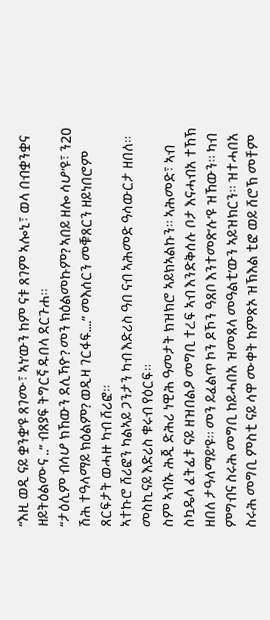“እዚ ወዲ ናይ ቋንቋ’ዩ ጸገሙ፣ ኣነ’ውን ከም ናቱ ጸገም ኣሎኒ፣ ወላ በብቋንቋና ዘይትዕልሙና ..” ብጸያፍ ትግርኛ ዱበላ ደርጉሐ።
“ታዕሊም ብሳሆ ክኸውን ደሊኻዮ? መን ክዕልመኩም? ኣበይ ዘሎ ሳሆ’ዩ፣ ን20 ሽሕ ተዓላማይ ክዕልም? ወዲዛ ገርፋፍ….” መእሰርን መቑጸርን ዘይነበሮም ጸርፍታት ወሓዙ ካብ ሸሪፎ።
ኣተኩሮ ሸሪፎን ካልኣይ ጋንታን ካብ እድሪስ ዓበ ናብ ኣሕመድ ዓሳውርታ ዘበለ። መስኪናይ እድሪስ ቁሩብ የዕርፍ።
ስም ኣብኡ ሕጂ ድሕሪ ነዊሕ ዓመታት ክዝክሮ ኣይክኣልኩን። ኣሕመድ፣ ኣብ ስኳዴላ ፈትፊቱ ናይ ዘዝበልዖ መግቢ ተረፍ ኣብ እንድቅሰሉ ቦታ እናሓብአ ተኸኽ ዘበለ ታዓላማይ’ዩ። መን ይፈልጥ ኮን ዶኾን ዓጸቦ እንተመጽ’ሉ’ዩ ዝኸውን። ካብ ምግብና ስሩሕ መግቢ ከይሓበአ ዝመጸላ መዓልቲ’ውን ኣይዝክርን። ዝተሓበአ ስሩሕ መግቢ ምስቲ ናይ ሳዋ ሙቀት ከምጽኦ ዝኽእል ቲፎ ወይ ሸሮኽ መቸም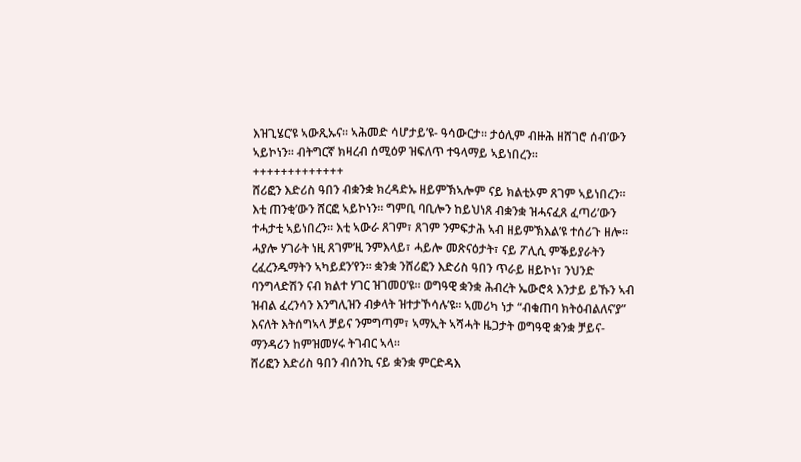እዝጊሄር’ዩ ኣውጺኡና። ኣሕመድ ሳሆታይ’ዩ- ዓሳውርታ። ታዕሊም ብዙሕ ዘሸገሮ ሰብ’ውን ኣይኮነን። ብትግርኛ ክዛረብ ሰሚዕዎ ዝፍለጥ ተዓላማይ ኣይነበረን።
+++++++++++++
ሸሪፎን እድሪስ ዓበን ብቋንቋ ክረዳድኡ ዘይምኽኣሎም ናይ ክልቲኦም ጸገም ኣይነበረን። እቲ ጠንቂ’ውን ሸርፎ ኣይኮነን። ግምቢ ባቢሎን ከይህነጸ ብቋንቋ ዝሓናፈጸ ፈጣሪ’ውን ተሓታቲ ኣይነበረን። እቲ ኣውራ ጸገም፣ ጸገም ንምፍታሕ ኣብ ዘይምኽእል’ዩ ተሰሪጉ ዘሎ።
ሓያሎ ሃገራት ነዚ ጸገም’ዚ ንምእላይ፣ ሓይሎ መጽናዕታት፣ ናይ ፖሊሲ ምቕይያራትን ረፈረንዱማትን ኣካይደን’የን። ቋንቋ ንሸሪፎን እድሪስ ዓበን ጥራይ ዘይኮነ፣ ንህንድ ባንግላድሽን ናብ ክልተ ሃገር ዝገመዐ’ዩ። ወግዓዊ ቋንቋ ሕብረት ኤውሮጳ እንታይ ይኹን ኣብ ዝብል ፈረንሳን እንግሊዝን ብቃላት ዝተታኾሳሉ’ዩ። ኣመሪካ ነታ “ብቁጠባ ክትዕብልለና’ያ” እናለት እትሰግኣላ ቻይና ንምግጣም፣ ኣማኢት ኣሻሓት ዜጋታት ወግዓዊ ቋንቋ ቻይና-ማንዳሪን ከምዝመሃሩ ትገብር ኣላ።
ሸሪፎን እድሪስ ዓበን ብሰንኪ ናይ ቋንቋ ምርድዳእ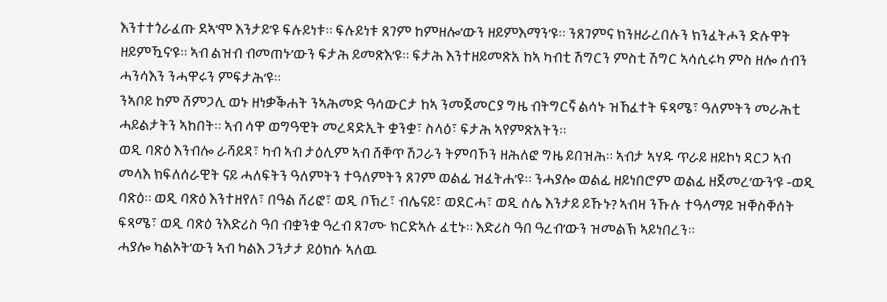እንተተጎራፈጡ ደኣ’ሞ እንታይ’ዩ ፍሉይነቱ። ፍሉይነቱ ጸገም ከምዘሎ’ውን ዘይምእማን’ዩ። ንጸገምና ክንዘራረበሉን ክንፈትሖን ድሉዋት ዘይምዃና’ዩ። ኣብ ልዝብ ብመጠኑ’ውን ፍታሕ ይመጽእ’ዩ። ፍታሕ እንተዘይመጽአ ከኣ ካብቲ ሽግርን ምስቲ ሽግር ኣሳሲሩካ ምስ ዘሎ ሰብን ሓንሳእን ንሓዋሩን ምፍታሕ’ዩ።
ንኣቦይ ከም ሸምጋሊ ወኑ ዘነቃቕሐት ንኣሕመድ ዓሳውርታ ከኣ ንመጀመርያ ግዜ ብትግርኛ ልሳኑ ዝኸፈተት ፍጻሜ፣ ዓለምትን መራሕቲ ሓይልታትን ኣከበት። ኣብ ሳዋ ወግዓዊት መረዳድኢት ቋንቋ፣ ስላዕ፣ ፍታሕ ኣየምጽአትን።
ወዲ ባጽዕ እንብሎ ራሻይዳ፣ ካብ ኣብ ታዕሊም ኣብ ሸቐጥ ሽጋራን ትምባኾን ዘሕለፎ ግዜ ይበዝሕ። ኣብታ ኣሃዱ ጥራይ ዘይኮነ ዳርጋ ኣብ መላእ ክፍለሰራዊት ናይ ሓለፍትን ዓለምትን ተዓለምትን ጸገም ወልፊ ዝፈትሐ’ዩ። ንሓያሎ ወልፊ ዘይነበሮም ወልፊ ዘጀመረ’ውን’ዩ -ወዲ ባጽዕ። ወዲ ባጽዕ እንተዘየለ፣ በዓል ሸሪፎ፣ ወዲ ቦኽረ፣ ብሌናይ፣ ወደርሓ፣ ወዲ ሰሌ እንታይ ይኹኑ? ኣብዛ ንኹሉ ተዓላማይ ዝቐስቐሰት ፍጻሜ፣ ወዲ ባጽዕ ንእድሪስ ዓበ ብቋንቋ ዓረብ ጸገሙ ክርድኣሉ ፈቲኑ። እድሪስ ዓበ ዓረብ’ውን ዝመልኽ ኣይነበረን።
ሓያሎ ካልኦት’ውን ኣብ ካልእ ጋንታታ ይዕክሱ ኣለዉ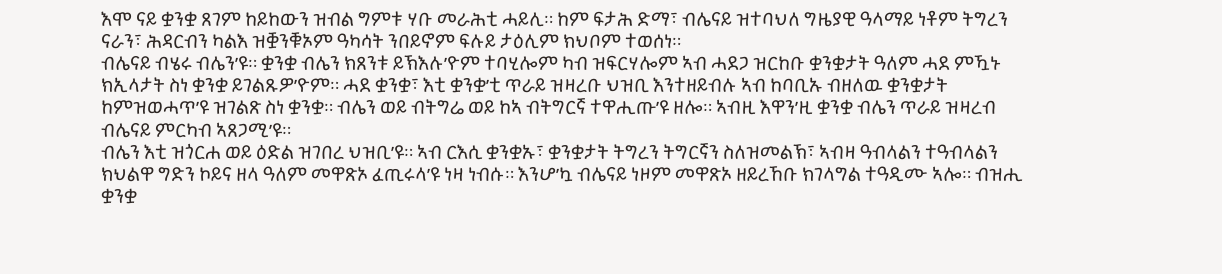እሞ ናይ ቋንቋ ጸገም ከይከውን ዝብል ግምቱ ሃቡ መራሕቲ ሓይሊ። ከም ፍታሕ ድማ፣ ብሌናይ ዝተባህለ ግዜያዊ ዓላማይ ነቶም ትግረን ናራን፣ ሕዳርብን ካልእ ዝቛንቑኦም ዓካሳት ንበይኖም ፍሉይ ታዕሊም ክህቦም ተወሰነ።
ብሌናይ ብሄሩ ብሌን’ዩ። ቋንቋ ብሌን ክጸንቱ ይኽእሉ’ዮም ተባሂሎም ካብ ዝፍርሃሎም ኣብ ሓደጋ ዝርከቡ ቋንቋታት ዓለም ሓደ ምዃኑ ክኢላታት ስነ ቋንቋ ይገልጹዎ’ዮም። ሓደ ቋንቋ፣ እቲ ቋንቋ’ቲ ጥራይ ዝዛረቡ ህዝቢ እንተዘይብሉ ኣብ ከባቢኡ ብዘለዉ ቋንቋታት ከምዝወሓጥ’ዩ ዝገልጽ ስነ ቋንቋ። ብሌን ወይ ብትግሬ ወይ ከኣ ብትግርኛ ተዋሒጡ’ዩ ዘሎ። ኣብዚ እዋን’ዚ ቋንቋ ብሌን ጥራይ ዝዛረብ ብሌናይ ምርካብ ኣጸጋሚ’ዩ።
ብሌን እቲ ዝጎርሐ ወይ ዕድል ዝገበረ ህዝቢ’ዩ። ኣብ ርእሲ ቋንቋኡ፣ ቋንቋታት ትግረን ትግርኛን ስለዝመልኽ፣ ኣብዛ ዓብላልን ተዓብላልን ክህልዋ ግድን ኮይና ዘላ ዓለም መዋጽኦ ፈጢሩላ’ዩ ነዛ ነብሱ። እንሆ’ኳ ብሌናይ ነዞም መዋጽኦ ዘይረኸቡ ክገላግል ተዓዲሙ ኣሎ። ብዝሒ ቋንቋ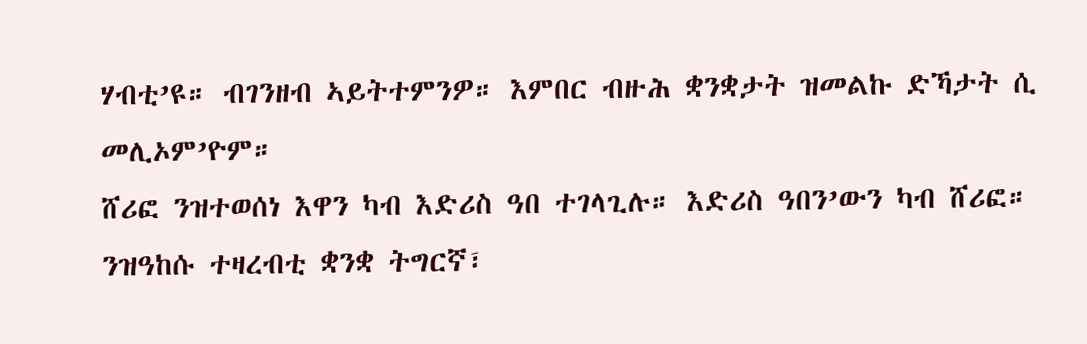ሃብቲ’ዩ። ብገንዘብ ኣይትተምንዎ። እምበር ብዙሕ ቋንቋታት ዝመልኩ ድኻታት ሲ መሊኦም’ዮም።
ሸሪፎ ንዝተወሰነ እዋን ካብ እድሪስ ዓበ ተገላጊሉ። እድሪስ ዓበን’ውን ካብ ሸሪፎ።
ንዝዓከሱ ተዛረብቲ ቋንቋ ትግርኛ፣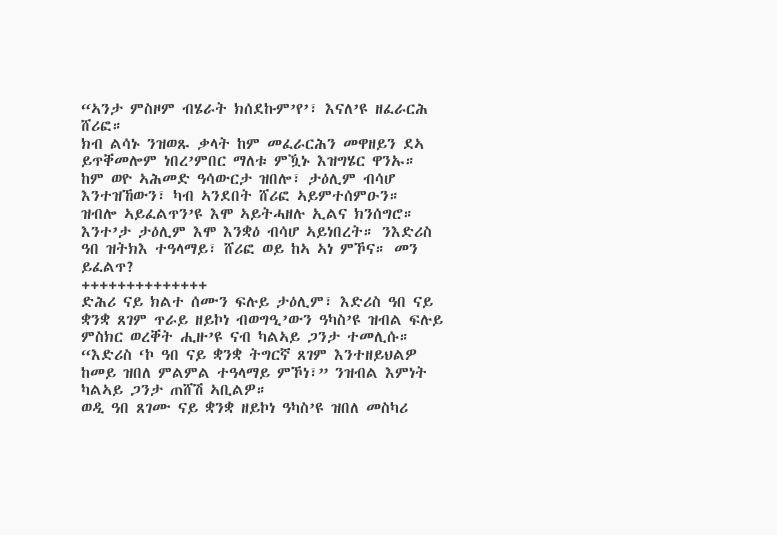“ኣንታ ምስዞም ብሄራት ክሰደኩም’የ’፣ እናለ’ዩ ዘፈራርሕ ሸሪፎ።
ክብ ልሳኑ ንዝወጹ ቃላት ከም መፈራርሕን መዋዘይን ደኣ ይጥቐመሎም ነበረ’ምበር ማለቱ ምዃኑ እዝግሄር ዋንኡ። ከም ወዮ ኣሕመድ ዓሳውርታ ዝበሎ፣ ታዕሊም ብሳሆ እንተዝኸውን፣ ካብ ኣንደበት ሸሪፎ ኣይምተሰምዑን። ዝብሎ ኣይፈልጥን’ዩ እሞ ኣይትሓዘሉ ኢልና ክንሰግሮ። እንተ’ታ ታዕሊም እሞ እንቋዕ ብሳሆ ኣይነበረት። ንእድሪስ ዓበ ዝትክእ ተዓላማይ፣ ሸሪፎ ወይ ከኣ ኣነ ምኾና። መን ይፈልጥ?
++++++++++++++
ድሕሪ ናይ ክልተ ሰሙን ፍሉይ ታዕሊም፣ እድሪስ ዓበ ናይ ቋንቋ ጸገም ጥራይ ዘይኮነ ብወግዒ’ውን ዓካስ’ዩ ዝብል ፍሉይ ምስክር ወረቐት ሒዙ’ዩ ናብ ካልኣይ ጋንታ ተመሊሱ።
“እድሪስ ‘ኮ ዓበ ናይ ቋንቋ ትግርኛ ጸገም እንተዘይህልዎ ከመይ ዝበለ ምልምል ተዓላማይ ምኾነ፣” ንዝብል እምነት ካልኣይ ጋንታ ጠሸሽ ኣቢልዎ።
ወዲ ዓበ ጸገሙ ናይ ቋንቋ ዘይኮነ ዓካስ’ዩ ዝበለ መስካሪ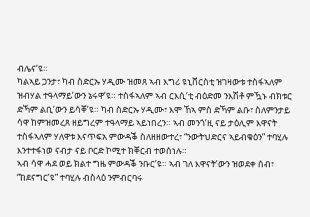ብሌና’ዩ።
ካልኣይ ጋንታ፣ ካብ ስድርኡ ሃዲሙ ዝመጸ ኣብ እግሪ ዩኒቨርስቲ ዝገዛውቱ ተስፋኣለም ዝብሃል ተዓላማይ’ውን ኔሩዋ’ዩ። ተስፋኣለም ኣብ ርእሲ’ቲ ብዕድመ ንእሽቶ ምዃኑ ብክቱር ድኻም ልቢ’ውን ይሳቐ’ዩ። ካብ ስድርኡ ሃዲሙ፣ እሞ ኸኣ ምስ ድኻም ልቡ፣ ስለምንታይ ሳዋ ከምዝመረጸ ዘይግረም ተዓላማይ ኣይነበረን። ኣብ መንጎ’ዚ ናይ ታዕሊም እዋናት ተስፋኣለም ሃለዋቱ እናጥፍአ ምውዳቕ ስለዘዘውተረ፣ “ንውትህድርና ኣይብቁዕን” ተባሂሉ እንተተፋነወ ናብታ ናይ ቦርድ ኮሚተ ክቐርብ ተወሰነሉ።
ኣብ ሳዋ ሓደ ወይ ክልተ ግዜ ምውዳቕ ንቡር’ዩ። ኣብ ገለ እዋናት’ውን ዝወደቀ ሰብ፣ “ከደናግር’ዩ” ተባሂሉ ብስላዕ ንምብርባሩ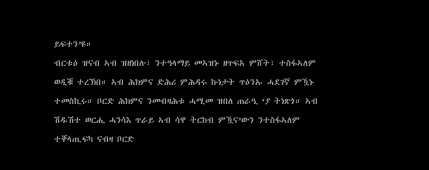ይፍተን’ዩ።
ብርቱዕ ዝናብ ኣብ ዝዘነበሉ፣ ንተዓላማይ መኣዝኑ ዘጥፍአ ምሸት፣ ተስፋኣለም ወዲቑ ተረኽበ። ኣብ ሕክምና ድሕሪ ምሕዳሩ ኩነታት ጥዕንኡ ሓደገኛ ምዃኑ ተመስኪሩ። ቦርድ ሕክምና ንመብዛሕቱ ሓሚመ ዝበለ ጠራዒ ‘ያ ትነጽጎ። ኣብ ሽዱሽተ ወርሒ ሓንሳእ ጥራይ ኣብ ሳዋ ትርከብ ምዃና’ውን ንተስፋኣለም ተቐላጢፍካ ናብዛ ቦርድ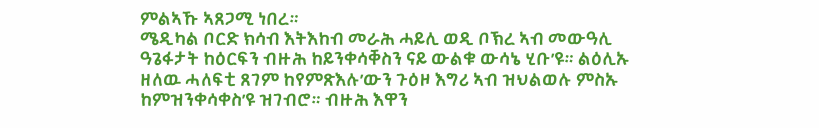ምልኣኹ ኣጸጋሚ ነበረ።
ሜዲካል ቦርድ ክሳብ እትእከብ መራሕ ሓይሊ ወዲ ቦኽረ ኣብ መውዓሊ ዓጌፋታት ከዕርፍን ብዙሕ ከይንቀሳቐስን ናይ ውልቁ ውሳኔ ሂቡ’ዩ። ልዕሊኡ ዘለዉ ሓለፍቲ ጸገም ከየምጽእሉ’ውን ጉዕዞ እግሪ ኣብ ዝህልወሉ ምስኡ ከምዝንቀሳቀስ’ዩ ዝገብሮ። ብዙሕ እዋን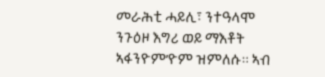መራሕቲ ሓይሊ፣ ንተዓላሞ ንጉዕዞ እግሪ ወይ ማእቶት ኣፋንዮም’ዮም ዝምለሱ። ኣብ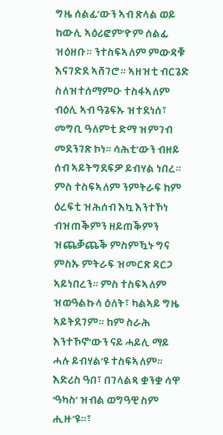ግዜ ሰልፊ’ውን ኣብ ጽላል ወይ ከውሊ ኣዕሪፎም’ዮም ሰልፊ ዝዕዘቡ። ንተስፍኣለም ምውዳቑ እናገድደ ኣሸገሮ። ኣዘዝቲ ብርጌድ ስለዝተሰማምዑ ተስፋኣለም ብዕሊ ኣብ ዓጌፍኡ ዝተደነሰ፣ መግቢ ዓለምቲ ድማ ዝምገብ መደንገጽ ኮነ። ሳሕቲ’ውን ብዘይ ሰብ ኣይትግደፍዎ ይብሃል ነበረ። ምስ ተስፍኣለም ንምትራፍ ከም ዕረፍቲ ዝሕሰብ እኳ እንተኾነ ብዝጠቕምን ዘይጠቕምን ዝጨቓጨቕ ምስምዃኑ ግና ምስኡ ምትራፍ ዝመርጽ ዳርጋ ኣይነበረን። ምስ ተስፍኣለም ዝወዓልኩላ ዕለት፣ ካልኣይ ግዜ ኣይትደገም። ከም ስራሕ እንተኾኖ’ውን ናይ ሓይሊ ማይ ሓሉ ይብሃል’ዩ ተስፍኣለም።
እድሪስ ዓበ፣ በገላልጻ ቋንቋ ሳዋ ‘ዓካስ’ ዝብል ወግዓዊ ስም ሒዙ’ዩ።፣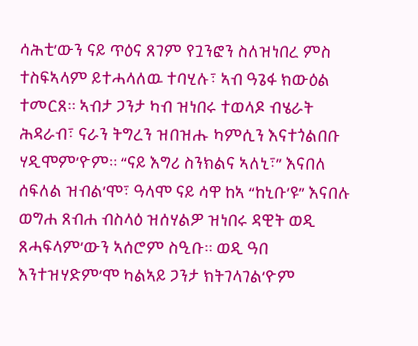ሳሕቲ’ውን ናይ ጥዕና ጸገም የጓንፎን ስለዝነበረ ምስ ተስፍኣላም ይተሓላለዉ ተባሂሉ፣ ኣብ ዓጌፋ ክውዕል ተመርጸ። ኣብታ ጋንታ ካብ ዝነበሩ ተወላዶ ብሄራት ሕዳራብ፣ ናራን ትግረን ዝበዝሑ ካምሲን እናተጎልበቡ ሃዲሞም’ዮም። “ናይ እግሪ ስንክልና ኣለኒ፣” እናበለ ሰፍለል ዝብል’ሞ፣ ዓላሞ ናይ ሳዋ ከኣ “ከኒቡ’ዩ” እናበሉ ወግሐ ጸብሐ ብስላዕ ዝሰሃልዎ ዝነበሩ ዳዊት ወዲ ጸሓፍላም’ውን ኣሰሮም ስዒቡ። ወዲ ዓበ እንተዝሃድም’ሞ ካልኣይ ጋንታ ክትገላገል’ዮም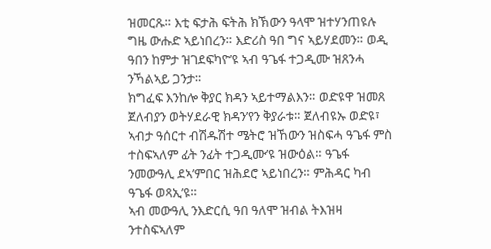ዝመርጹ። እቲ ፍታሕ ፍትሕ ክኽውን ዓላሞ ዝተሃንጠዩሉ ግዜ ውሑድ ኣይነበረን። እድሪስ ዓበ ግና ኣይሃደመን። ወዲ ዓበን ከምታ ዝገደፍካዮ’ዩ ኣብ ዓጌፋ ተጋዲሙ ዝጸንሓ ንኻልኣይ ጋንታ።
ክግፈፍ እንከሎ ቅያር ክዳን ኣይተማልእን። ወድዩዋ ዝመጸ ጀለብያን ወትሃደራዊ ክዳን’የን ቅያራቱ። ጀለብዩኡ ወድዩ፣ ኣብታ ዓሰርተ ብሽዱሽተ ሜትሮ ዝኸውን ዝስፍሓ ዓጌፋ ምስ ተስፍኣለም ፊት ንፊት ተጋዲሙ’ዩ ዝውዕል። ዓጌፋ ንመውዓሊ ደኣ’ምበር ዝሕደሮ ኣይነበረን። ምሕዳር ካብ ዓጌፋ ወጻኢ’ዩ።
ኣብ መውዓሊ ንእድርሲ ዓበ ዓለሞ ዝብል ትእዝዛ ንተስፍኣለም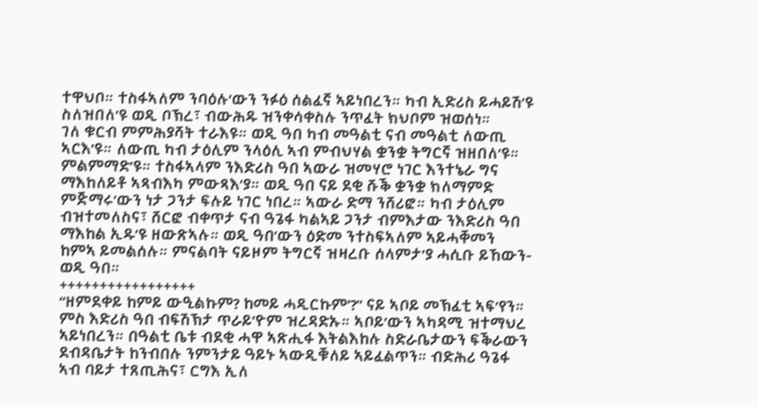ተዋህቦ። ተስፋኣለም ንባዕሉ’ውን ንፉዕ ሰልፈኛ ኣይነበረን። ካብ ኢድሪስ ይሓይሽ’ዩ ስለዝበለ’ዩ ወዲ ቦኽረ፣ ብውሕዱ ዝንቀሳቀስሉ ንጥፈት ክህቦም ዝወሰነ።
ገለ ቁርብ ምምሕያሻት ተራእዩ። ወዲ ዓበ ካብ መዓልቲ ናብ መዓልቲ ለውጢ ኣርእ’ዩ። ለውጢ ካብ ታዕሊም ንላዕሊ ኣብ ምብህሃል ቋንቋ ትግርኛ ዝዘበለ’ዩ። ምልምማድ’ዩ። ተስፋኣላም ንእድሪስ ዓበ ኣውራ ዝመሃሮ ነገር እንተኔራ ግና ማእከለይቶ ኣጻብእካ ምውጻእ’ያ። ወዲ ዓበ ናይ ደቂ ሹቕ ቋንቋ ክለማምድ ምጅማሩ’ውን ነታ ጋንታ ፍሉይ ነገር ነበረ። ኣውራ ድማ ንሸሪፎ። ካብ ታዕሊም ብዝተመለስና፣ ሸርፎ ብቀጥታ ናብ ዓጌፋ ካልኣይ ጋንታ ብምእታው ንእድሪስ ዓበ ማእከል ኢዱ’ዩ ዘውጽኣሉ። ወዲ ዓበ’ውን ዕድመ ንተስፍኣለም ኣይሓቐመን ከምኣ ይመልሰሉ። ምናልባት ናይዞም ትግርኛ ዝዛረቡ ሰላምታ’ያ ሓሲቡ ይኸውን- ወዲ ዓበ።
+++++++++++++++++
“ዘምደቀይ ከምይ ውዒልኩም? ከመይ ሓዲርኩም’?” ናይ ኣቦይ መኽፈቲ ኣፍ’የን።
ምስ እድሪስ ዓበ ብፍሽኽታ ጥራይ’ዮም ዝረዳድኡ። ኣቦይ’ውን ኣካዳሚ ዝተማህረ ኣይነበረን። በዓልቲ ቤቱ ብደቂ ሓዋ ኣጽሒፋ እትልእከሉ ስድራቤታውን ፍቕራውን ደብዳቤታት ከንብበሉ ንምንታይ ዓይኑ ኣውዲቑለይ ኣይፈልጥን። ብድሕሪ ዓጌፋ ኣብ ባይታ ተጸጢሕና፣ ርግእ ኢለ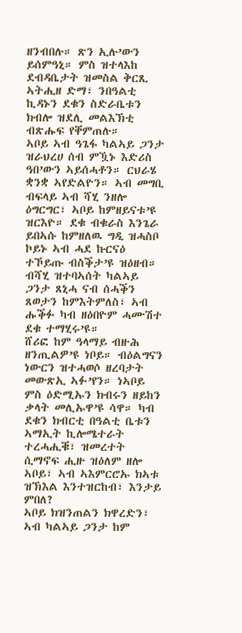ዘንብበሉ። ጽን ኢሉ’ውን ይሰምዓኒ። ምስ ዝተላእከ ደብዳቤታት ዝመስል ቅርጺ ኣትሒዘ ድማ፣ ንበዓልቲ ኪዳኑን ደቁን ስድራቤቱን ክብሎ ዝደሊ መልእኽቲ ብጽሑፍ የቐምጠሉ።
ኣቦይ ኣብ ዓጌፋ ካልኣይ ጋንታ ዝራህረሀ ሰብ ምዃኑ እድሪስ ዓበ’ውን ኣይሰሓቶን። ርህራሄ ቋንቋ ኣየድልዮን። ኣብ መግቢ ብፍላይ ኣብ ሻሂ ንዘሎ ዕግርግር፣ ኣቦይ ከምዘይናቱ’ዩ ዝርእዮ። ደቁ ብቁራስ እንጌራ ይበኣሱ ከምዘለዉ ግዲ ዝሓስቦ ኮይኑ ኣብ ሓደ ኩርናዕ ተኾይጡ ብስቕታ’ዩ ዝዕዘብ። ብሻሂ ዝተባኣሰት ካልኣይ ጋንታ ጸኒሓ ናብ ሰሓቕን ጸወታን ከምእትምለስ፣ ኣብ ሑቕፉ ካብ ዘዕበዮም ሓሙሽተ ደቁ ተማሂሩ’ዩ።
ሸሪፎ ከም ዓላማይ ብዙሕ ዘንጢልዎ’ዩ ነቦይ። ብዕልግናን ነውርን ዝተሓወሶ ዘረባታት መውጽኢ ኣፉ’የን። ነኣቦይ ምስ ዕድሚኡን ክብሩን ዘይከን ቃላት መሊኡዋ’ዩ ሳዋ። ካብ ደቁን ክብርቲ በዓልቲ ቤቱን ኣማኢት ኪሎሜተራት ተረሓሒቑ፣ ዝመረተት ሲማኖፍ ሒዙ ዝዕለም ዘሎ ኣቦይ፣ ኣብ ኣእምርሮኡ ክኣቱ ዝኽእል እንተዝርከብ፣ እንታይ ምበለ?
ኣቦይ ክዝንጠልን ክዋረድን፣ ኣብ ካልኣይ ጋንታ ከም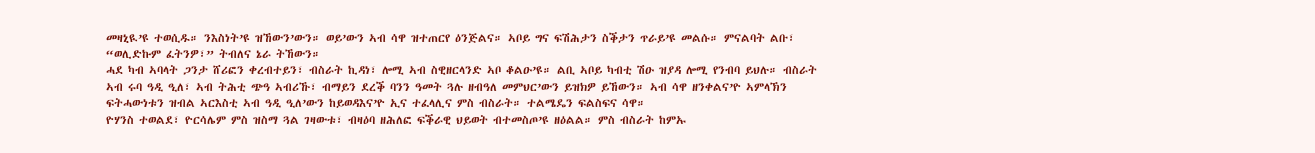መዛኒዪ’ዩ ተወሲዱ። ንእስነት’ዩ ዝኸውን’ውን። ወይ’ውን ኣብ ሳዋ ዝተጠርየ ዕንጅልና። ኣቦይ ግና ፍሽሕታን ስቕታን ጥራይ’ዩ መልሱ። ምናልባት ልቡ፣ “ወሊድኩም ፈትንዎ፣” ትብለና ኔራ ትኸውን።
ሓደ ካብ ኣባላት ጋንታ ሸሪፎን ቀረብተይን፣ ብስራት ኪዳነ፣ ሎሚ ኣብ ስዊዘርላንድ ኣቦ ቆልዑ’ዩ። ልቢ ኣቦይ ካብቲ ሽዑ ዝያዳ ሎሚ የንብባ ይህሉ። ብስራት ኣብ ሩባ ዓዲ ዒለ፣ ኣብ ትሕቲ ጭዓ ኣብሪኹ፣ ብማይን ደረቕ ባንን ዓመት ጓሉ ዘብዓለ መምህር’ውን ይዝክዎ ይኸውን። ኣብ ሳዋ ዘንቀልና’ዮ ኣምላኽን ፍትሓውነቱን ዝብል ኣርእስቲ ኣብ ዓዲ ዒለ’ውን ከይወዳእና’ዮ ኢና ተፈላሊና ምስ ብስራት። ተልሜዴን ፍልስፍና ሳዋ።
ዮሃንስ ተወልደ፣ ዮርሳሌም ምስ ዝስማ ጓል ገዛውቱ፣ ብዛዕባ ዘሕለፎ ፍቕራዊ ህይወት ብተመስጦ’ዩ ዘዕልል። ምስ ብስራት ከምኡ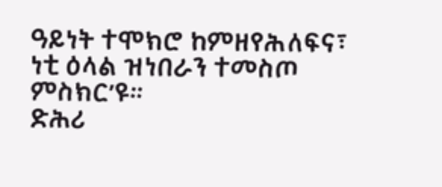ዓይነት ተሞክሮ ከምዘየሕለፍና፣ ነቲ ዕላል ዝነበራን ተመስጦ ምስክር’ዩ።
ድሕሪ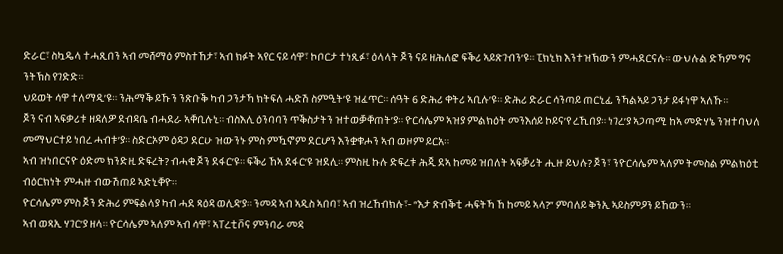ድራር፣ ስኳዴላ ተሓጺበን ኣብ መሸማዕ ምስተኸታ፣ ኣብ ክፉት ኣየር ናይ ሳዋ፣ ኮቦርታ ተነጺፉ፣ ዕላላት ጆን ናይ ዘሕለፎ ፍቕሪ ኣይጽገብን’ዩ። ፒክኒክ እንተዝኽውን ምሓደርናሉ። ውህሉል ድኻም ግና ንትኽስ የገድድ።
ህይወት ሳዋ ተለማዲ’ዩ። ንሕማቕ ይኹን ንጽቡቕ ካብ ጋንታኻ ክትፍለ ሓድሽ ስምዒት’ዩ ዝፈጥር። ሰዓት 6 ድሕሪ ቀትሪ ኣቢሉ’ዩ። ድሕሪ ድራር ሳንጣይ ጠርኒፊ ንኻልኣይ ጋንታ ይፋነዋ ኣለኹ።
ጆን ናብ ኣፍቃሪቱ ዘዳለዎ ደብዳቤ ብሓደራ ኣቐቢሉኒ። ብስእሊ ዕንባባን ጥቕስታትን ዝተወቓቐጠት’ያ። ዮርሳሌም ኣዝያ ምልክዕት መንእሰይ ኮይና’የ ረኺበያ። ነገረ’ያ ኣጋጣሚ ከኣ መድሃኔ ንዝተባህለ መማህርተይ ነበረ ሓብቱ’ያ። ስድርኦም ዕዳጋ ደርሁ ዝውንኑ ምስ ምዃኖም ደርሆን እንቋቁሖን ኣብ ወዞም ይርአ።
ኣብ ዝነበርናዮ ዕድመ ክንድዚ ድፍረት? ብሓቂ ጆን ደፋር’ዩ። ፍቕሪ ኸኣ ደፋር’ዩ ዝደሊ። ምስዚ ኩሉ ድፍረቱ ሕጂ ደኣ ከመይ ዝበለት ኣፍቓሪት ሒዙ ይህሉ? ጆን፣ ንዮርሳሌም ኣለም ትመስል ምልክዕቲ ብዕርክነት ምሓዙ ብውሽጠይ ኣድኒቐዮ።
ዮርሳሌም ምስ ጆን ድሕሪ ምፍልላያ ካብ ሓደ ጻዕዳ ወሊዳ’ያ። ንመዳ ኣብ ኣዲስ ኣበባ፣ ኣብ ዝረኸብክሉ፣- “እታ ጽብቕቲ ሓፍትኻ ኸ ከመይ ኣላ?” ምባለይ ቅንኢ ኣይስምዖን ይኸውን።
ኣብ ወጻኢ ሃገር’ያ ዘላ። ዮርሳሌም ኣለም ኣብ ሳዋ፣ ኣፐረቲቮና ምንባራ መዳ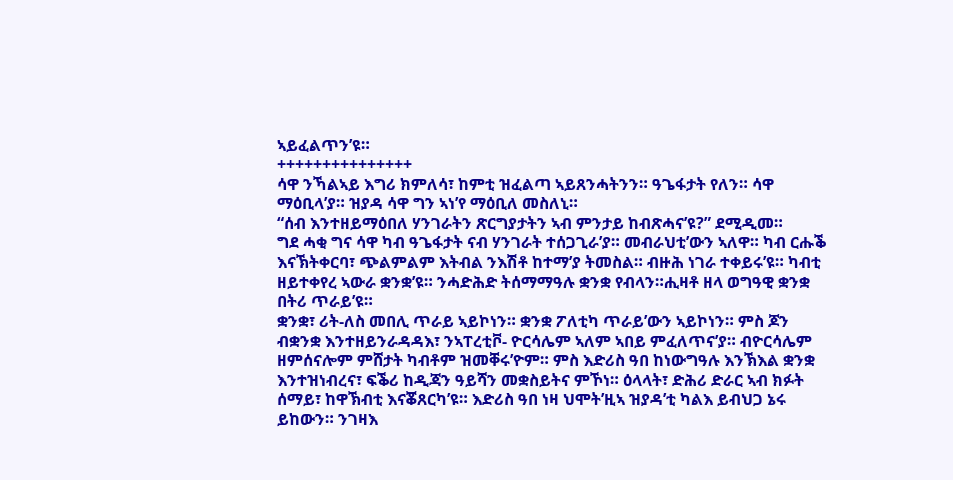ኣይፈልጥን’ዩ።
+++++++++++++++
ሳዋ ንኻልኣይ እግሪ ክምለሳ፣ ከምቲ ዝፈልጣ ኣይጸንሓትንን። ዓጌፋታት የለን። ሳዋ ማዕቢላ’ያ። ዝያዳ ሳዋ ግን ኣነ’የ ማዕቢለ መስለኒ።
“ሰብ እንተዘይማዕበለ ሃንገራትን ጽርግያታትን ኣብ ምንታይ ከብጽሓና’ዩ?” ደሚዲመ።
ግደ ሓቂ ግና ሳዋ ካብ ዓጌፋታት ናብ ሃንገራት ተሰጋጊራ’ያ። መብራህቲ’ውን ኣለዋ። ካብ ርሑቕ እናኽትቀርባ፣ ጭልምልም እትብል ንእሽቶ ከተማ’ያ ትመስል። ብዙሕ ነገራ ተቀይሩ’ዩ። ካብቲ ዘይተቀየረ ኣውራ ቋንቋ’ዩ። ንሓድሕድ ትሰማማዓሉ ቋንቋ የብላን።ሒዛቶ ዘላ ወግዓዊ ቋንቋ በትሪ ጥራይ’ዩ።
ቋንቋ፣ ሪት-ለስ መበሊ ጥራይ ኣይኮነን። ቋንቋ ፖለቲካ ጥራይ’ውን ኣይኮነን። ምስ ጆን ብቋንቋ እንተዘይንራዳዳእ፣ ንኣፐረቲቮ- ዮርሳሌም ኣለም ኣበይ ምፈለጥና’ያ። ብዮርሳሌም ዘምሰናሎም ምሸታት ካብቶም ዝመቐሩ’ዮም። ምስ እድሪስ ዓበ ከነውግዓሉ እንኽእል ቋንቋ እንተዝነብረና፣ ፍቕሪ ከዲጃን ዓይሻን መቋስይትና ምኾነ። ዕላላት፣ ድሕሪ ድራር ኣብ ክፉት ሰማይ፣ ከዋኽብቲ እናቖጸርካ’ዩ። እድሪስ ዓበ ነዛ ህሞት’ዚኣ ዝያዳ’ቲ ካልእ ይብህጋ ኔሩ ይከውን። ንገዛእ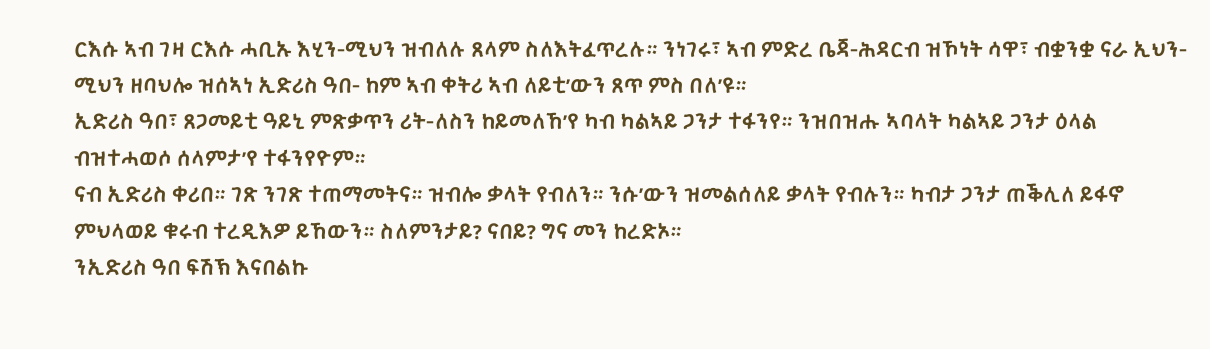ርእሱ ኣብ ገዛ ርእሱ ሓቢኡ እሂን-ሚህን ዝብለሉ ጸላም ስለእትፈጥረሉ። ንነገሩ፣ ኣብ ምድረ ቤጃ-ሕዳርብ ዝኾነት ሳዋ፣ ብቋንቋ ናራ ኢህን-ሚህን ዘባህሎ ዝሰኣነ ኢድሪስ ዓበ- ከም ኣብ ቀትሪ ኣብ ለይቲ’ውን ጸጥ ምስ በለ’ዩ።
ኢድሪስ ዓበ፣ ጸጋመይቲ ዓይኒ ምጽቃጥን ሪት-ለስን ከይመለኸ’የ ካብ ካልኣይ ጋንታ ተፋንየ። ንዝበዝሑ ኣባላት ካልኣይ ጋንታ ዕላል ብዝተሓወሶ ሰላምታ’የ ተፋንየዮም።
ናብ ኢድሪስ ቀሪበ። ገጽ ንገጽ ተጠማመትና። ዝብሎ ቃላት የብለን። ንሱ’ውን ዝመልሰለይ ቃላት የብሉን። ካብታ ጋንታ ጠቕሊለ ይፋኖ ምህላወይ ቁሩብ ተረዲእዎ ይኸውን። ስለምንታይ? ናበይ? ግና መን ከረድኦ።
ንኢድሪስ ዓበ ፍሽኽ እናበልኩ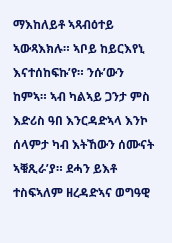ማእከለይቶ ኣጻብዕተይ ኣውጻእክሉ። ኣቦይ ከይርእየኒ እናተሰከፍኩ’የ። ንሱ’ውን ከምኣ። ኣብ ካልኣይ ጋንታ ምስ እድሪስ ዓበ እንርዳድኣላ እንኮ ሰላምታ ካብ እትኸውን ሰሙናት ኣቑጺራ’ያ። ደሓን ይእቶ ተስፍኣለም ዘረዳድኣና ወግዓዊ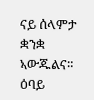ናይ ሰላምታ ቋንቋ ኣውጁልና።
ዕባይ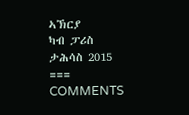ኣኽርያ
ካብ ፓሪስ
ታሕሳስ 2015
===
COMMENTS